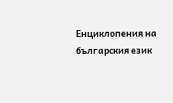Енциклопения на българския език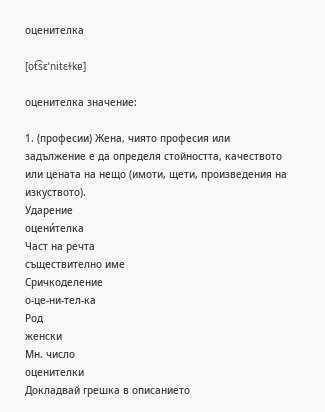оценителка

[ot͡sɛˈnitɛɫkɐ]

оценителка значение:

1. (професии) Жена, чиято професия или задължение е да определя стойността, качеството или цената на нещо (имоти, щети, произведения на изкуството).
Ударение
оцени́телка
Част на речта
съществително име
Сричкоделение
о-це-ни-тел-ка
Род
женски
Мн. число
оценителки
Докладвай грешка в описанието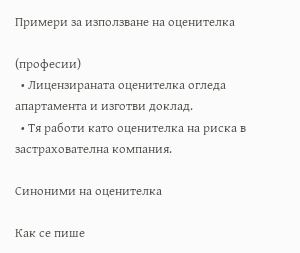Примери за използване на оценителка

(професии)
  • Лицензираната оценителка огледа апартамента и изготви доклад.
  • Тя работи като оценителка на риска в застрахователна компания.

Синоними на оценителка

Как се пише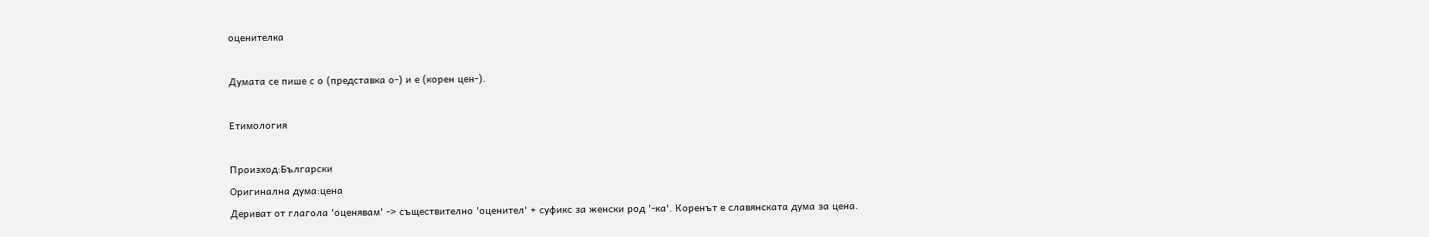оценителка

Думата се пише с о (представка о-) и е (корен цен-).

Етимология

Произход:Български
Оригинална дума:цена
Дериват от глагола 'оценявам' -> съществително 'оценител' + суфикс за женски род '-ка'. Коренът е славянската дума за цена.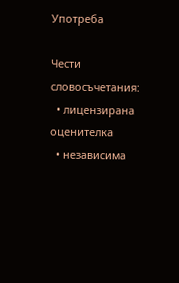Употреба

Чести словосъчетания:
  • лицензирана оценителка
  • независима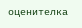оценителка